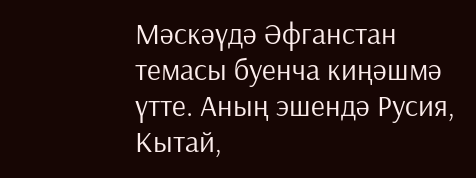Мәскәүдә Әфганстан темасы буенча киңәшмә үтте. Аның эшендә Русия, Кытай,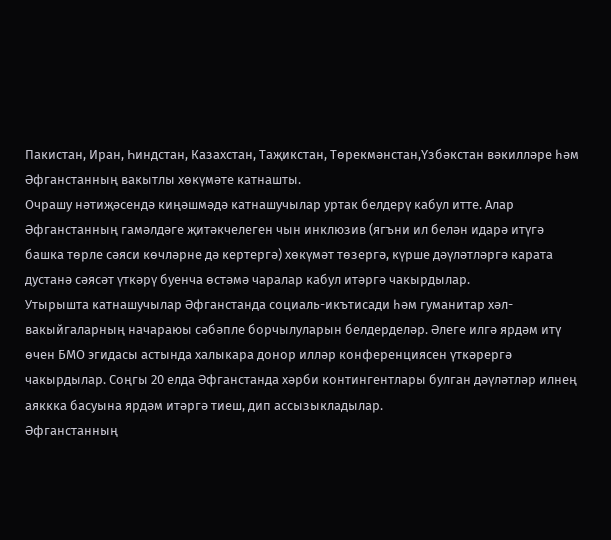Пакистан, Иран, Һиндстан, Казахстан, Таҗикстан, Төрекмәнстан,Үзбәкстан вәкилләре һәм Әфганстанның вакытлы хөкүмәте катнашты.
Очрашу нәтиҗәсендә киңәшмәдә катнашучылар уртак белдерү кабул итте. Алар Әфганстанның гамәлдәге җитәкчелеген чын инклюзив (ягъни ил белән идарә итүгә башка төрле сәяси көчләрне дә кертергә) хөкүмәт төзергә, күрше дәүләтләргә карата дустанә сәясәт үткәрү буенча өстәмә чаралар кабул итәргә чакырдылар.
Утырышта катнашучылар Әфганстанда социаль-икътисади һәм гуманитар хәл-вакыйгаларның начараюы сәбәпле борчылуларын белдерделәр. Әлеге илгә ярдәм итү өчен БМО эгидасы астында халыкара донор илләр конференциясен үткәрергә чакырдылар. Соңгы 20 елда Әфганстанда хәрби контингентлары булган дәүләтләр илнең аяккка басуына ярдәм итәргә тиеш, дип ассызыкладылар.
Әфганстанның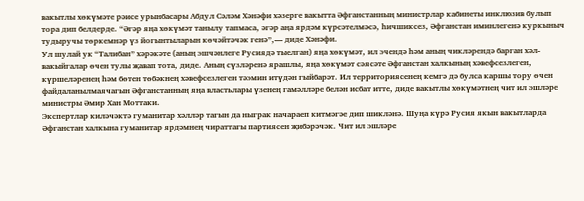вакытлы хөкүмәте рәисе урынбасары Абдул Сәләм Хәнәфи хәзерге вакытта Әфганстанның министрлар кабинеты инклюзив булып тора дип белдерде. “Әгәр яңа хөкүмәт танылу тапмаса, әгәр аңа ярдәм күрсәтелмәсә, һичшиксез, Әфганстан иминлегенә куркыныч тудыручы төркемнәр үз йогынтыларын көчәйтәчәк генә”,— диде Хәнәфи.
Ул шулай ук “Талибан” хәрәкәте (аның эшчәнлеге Русиядә тыелган) яңа хөкүмәт, ил эчендә һәм аның чикләрендә барган хәл-вакыйгалар өчен тулы җавап тота, диде. Аның сүзләренә ярашлы, яңа хөкүмәт сәясәте Әфганстан халкының хәвефсезлеген, күршеләренең һәм бөтен төбәкнең хәвефсезлеген тәэмин итүдән гыйбарәт. Ил территориясенең кемгә дә булса каршы тору өчен файдаланылмаячагын Әфганстанның яңа властьлары үзенең гамәлләре белән исбат итте, диде вакытлы хөкүмәтнең чит ил эшләре министры Әмир Хан Моттаки.
Экспертлар киләчәктә гуманитар хәлләр тагын да ныграк начараеп китмәгәе дип шикләнә. Шуңа күрә Русия якын вакытларда Әфганстан халкына гуманитар ярдәмнең чираттагы партиясен җибәрәчәк. Чит ил эшләре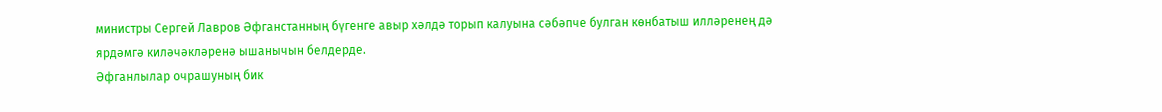министры Сергей Лавров Әфганстанның бүгенге авыр хәлдә торып калуына сәбәпче булган көнбатыш илләренең дә ярдәмгә киләчәкләренә ышанычын белдерде.
Әфганлылар очрашуның бик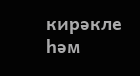кирәкле һәм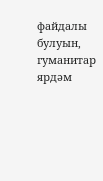файдалы булуын, гуманитар ярдәм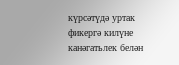күрсәтүдә уртак фикергә килүне канәгатьлек белән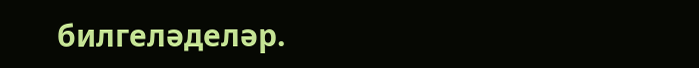билгеләделәр.